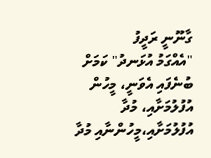ގާނޫނީ ރަދީފު
"އެއްގަމު އުޅަނދު" ކަމަށް ބުނެފައި އެވަނީ، މީހުން އުފުލުމަށާއި، މުދާ އުފުލުމަށާއި،މީހުންނާއި މުދާ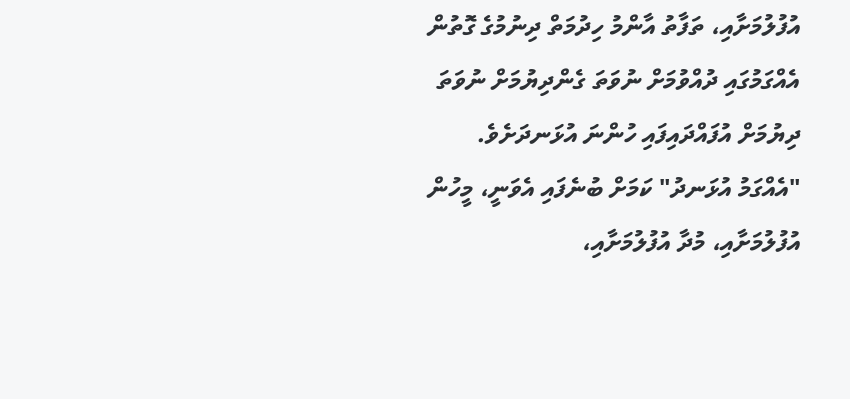އުފުލުމަށާއި، ތަފާތު އާންމު ހިދުމަތް ދިނުމުގެ ގޮތުން އެއްގަމުގައި ދުއްވުމަށް ނުވަތަ ގެންދިޔުމަށް ނުވަތަ ދިޔުމަށް އުފައްދައިފައި ހުންނަ އުޅަނދަށެވެ.
"އެއްގަމު އުޅަނދު" ކަމަށް ބުނެފައި އެވަނީ، މީހުން އުފުލުމަށާއި، މުދާ އުފުލުމަށާއި،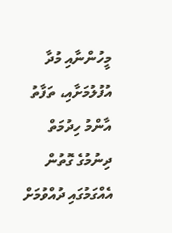މީހުންނާއި މުދާ އުފުލުމަށާއި، ތަފާތު އާންމު ހިދުމަތް ދިނުމުގެ ގޮތުން އެއްގަމުގައި ދުއްވުމަށް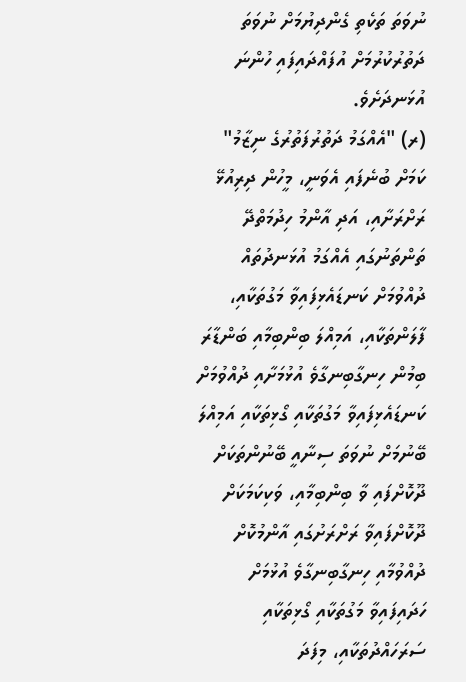ނުވަތަ ތަކެތި ގެންދިޔުމަށް ނުވަތަ ދަތުރުކުރުމަށް އުފައްދައިފައި ހުންނަ އުޅަނދަށެވެ.
(ރ) "އެއްގަމު ދަތުރުފަތުރުގެ ނިޒާމު" ކަމަށް ބުނެފައި އެވަނީ، މީހުން ދިރިއުޅޭ ރަށްރަށާއި، އަދި އާންމު ހިދުމަތްދޭ ތަންތަނުގައި އެއްގަމު އުޅަނދުތައް ދުއްވުމަށް ކަނޑައެޅިފައިވާ މަގުތަކާއި، ފާލަންތަކާއި، އަމިއްލަ ބިންބިމާއި ބަންޑާރަ ބިމުން ހިނގާބިނގާވެ އުޅުމަށާއި ދުއްވުމަށް ކަނޑައެޅިފައިވާ މަގުތަކާއި ގޯޅިތަކާއި އަމިއްލަ ބޭނުމަށް ނުވަތަ ސިނާއީ ބޭނުންތަކަށް ދޫކޮށްފައި ވާ ބިންބިމާއި، ވަކިކަމަކަށް ދޫކޮށްފައިވާ ރަށްރަށުގައި އާންމުކޮށް ދުއްވުމާއި ހިނގާބިނގާވެ އުޅުމަށް ހަދައިފައިވާ މަގުތަކާއި ގޯޅިތަކާއި ސަރަހައްދުތަކާއި، މިފަދަ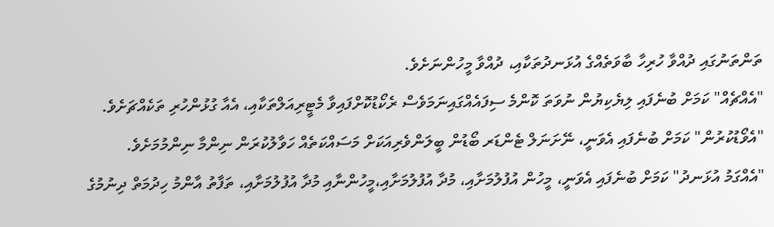ތަންތަނުގައި ދުއްވާ ހުރިހާ ބާވަތެއްގެ އުޅަނދުތަކާއި، ދުއްވާ މީހުންނަށެވެ.
"އެއްޗެއް" ކަމަށް ބުނެފައި ލިޔެކިޔުން ނުވަތަ ކޮންމެ ސިފައެއްގައިނަމަވެސް ރެކޯޑުކޮށްފައިވާ މެޓީރިއަލްތަކާއި، އެއާ ގުޅުންހުރި ތަކެއްޗަށެވެ.
"އެވޯޑުކުރުން" ކަމަށް ބުނެފައި އެވަނީ، ނޭށަނަލް ޓެންޑަރ ބޯޑުން ބީލަންވެރިއަކަށް މަސައްކަތެއް ހަވާލުކުރަން ނިންމާ ނިންމުމަށެވެ.
"އެއްގަމު އުޅަނދު" ކަމަށް ބުނެފައި އެވަނީ، މީހުން އުފުލުމަށާއި، މުދާ އުފުލުމަށާއި،މީހުންނާއި މުދާ އުފުލުމަށާއި، ތަފާތު އާންމު ހިދުމަތް ދިނުމުގެ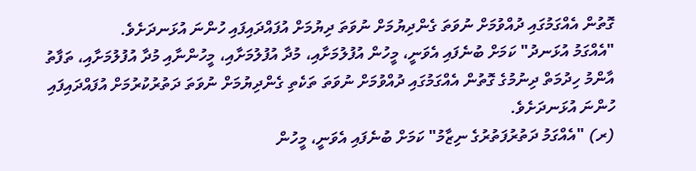ގޮތުން އެއްގަމުގައި ދުއްވުމަށް ނުވަތަ ގެންދިޔުމަށް ނުވަތަ ދިޔުމަށް އުފައްދައިފައި ހުންނަ އުޅަނދަށެވެ.
"އެއްގަމު އުޅަނދު" ކަމަށް ބުނެފައި އެވަނީ، މީހުން އުފުލުމަށާއި، މުދާ އުފުލުމަށާއި، މީހުންނާއި މުދާ އުފުލުމަށާއި، ތަފާތު އާންމު ހިދުމަތް ދިނުމުގެ ގޮތުން އެއްގަމުގައި ދުއްވުމަށް ނުވަތަ ތަކެތި ގެންދިޔުމަށް ނުވަތަ ދަތުރުކުރުމަށް އުފައްދައިފައި ހުންނަ އުޅަނދަށެވެ.
(ރ) "އެއްގަމު ދަތުރުފަތުރުގެ ނިޒާމު" ކަމަށް ބުނެފައި އެވަނީ، މީހުން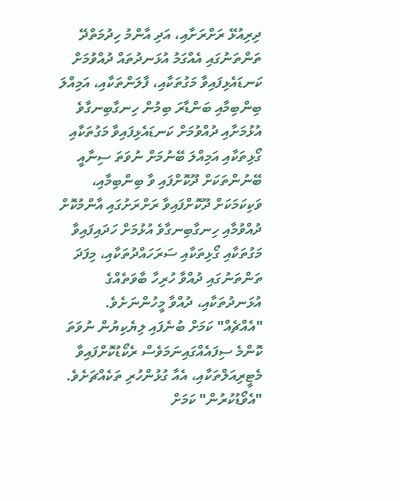ދިރިއުޅޭ ރަށްރަށާއި، އަދި އާންމު ހިދުމަތްދޭ ތަންތަނުގައި އެއްގަމު އުޅަނދުތައް ދުއްވުމަށް ކަނޑައެޅިފައިވާ މަގުތަކާއި، ފާލަންތަކާއި، އަމިއްލަ ބިންބިމާއި ބަންޑާރަ ބިމުން ހިނގާބިނގާވެ އުޅުމަށާއި ދުއްވުމަށް ކަނޑައެޅިފައިވާ މަގުތަކާއި ގޯޅިތަކާއި އަމިއްލަ ބޭނުމަށް ނުވަތަ ސިނާއީ ބޭނުންތަކަށް ދޫކޮށްފައި ވާ ބިންބިމާއި، ވަކިކަމަކަށް ދޫކޮށްފައިވާ ރަށްރަށުގައި އާންމުކޮށް ދުއްވުމާއި ހިނގާބިނގާވެ އުޅުމަށް ހަދައިފައިވާ މަގުތަކާއި ގޯޅިތަކާއި ސަރަހައްދުތަކާއި، މިފަދަ ތަންތަނުގައި ދުއްވާ ހުރިހާ ބާވަތެއްގެ އުޅަނދުތަކާއި، ދުއްވާ މީހުންނަށެވެ.
"އެއްޗެއް" ކަމަށް ބުނެފައި ލިޔެކިޔުން ނުވަތަ ކޮންމެ ސިފައެއްގައިނަމަވެސް ރެކޯޑުކޮށްފައިވާ މެޓީރިއަލްތަކާއި، އެއާ ގުޅުންހުރި ތަކެއްޗަށެވެ.
"އެވޯޑުކުރުން" ކަމަށް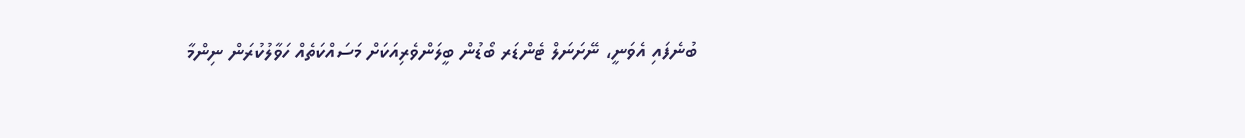ބުނެފައި އެވަނީ، ނޭށަނަލް ޓެންޑަރ ބޯޑުން ބީލަންވެރިއަކަށް މަސައްކަތެއް ހަވާލުކުރަން ނިންމާ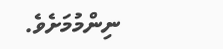ނިންމުމަށެވެ.